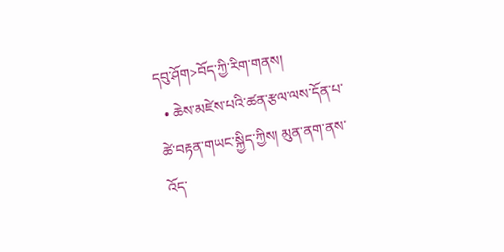དབུ་ཤོག>བོད་ཀྱི་རིག་གནས།
  • ཆེས་མཛེས་པའི་ཚན་རྩལ་ལས་དོན་པ་ཚེ་བརྟན་གཡང་སྐྱིད་ཀྱིས། མུན་ནག་ནས་འོད་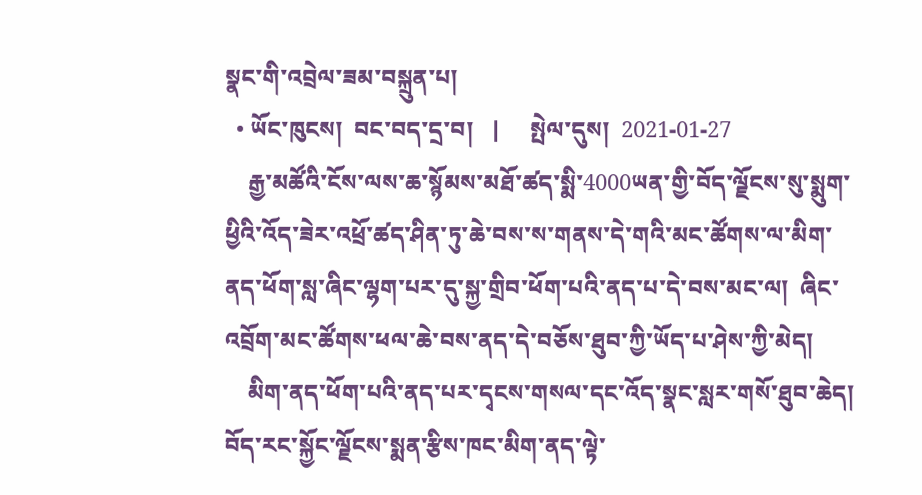སྣང་གི་འབྲེལ་ཟམ་བསྐྲུན་པ།
  • ཡོང་ཁུངས།  བང་བད་དྲ་བ།   |     སྤེལ་དུས།  2021-01-27
    རྒྱ་མཚོའི་ངོས་ལས་ཆ་སྙོམས་མཐོ་ཚད་སྨི་4000ཡན་གྱི་བོད་ལྗོངས་སུ་སྨུག་ཕྱིའི་འོད་ཟེར་འཕྲོ་ཚད་ཤིན་ཏུ་ཆེ་བས་ས་གནས་དེ་གའི་མང་ཚོགས་ལ་མིག་ནད་ཕོག་སླ་ཞིང་ལྷག་པར་དུ་སྐྱ་གྲིབ་ཕོག་པའི་ནད་པ་དེ་བས་མང་ལ།  ཞིང་འབྲོག་མང་ཚོགས་ཕལ་ཆེ་བས་ནད་དེ་བཅོས་ཐུབ་ཀྱི་ཡོད་པ་ཤེས་ཀྱི་མེད།
    མིག་ནད་ཕོག་པའི་ནད་པར་དྭངས་གསལ་དང་འོད་སྣང་སླར་གསོ་ཐུབ་ཆེད། བོད་རང་སྐྱོང་ལྗོངས་སྨན་རྩིས་ཁང་མིག་ནད་ལྟེ་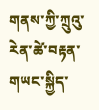གནས་ཀྱི་ཀྲུའུ་རེན་ཚེ་བརྟན་གཡང་སྐྱིད་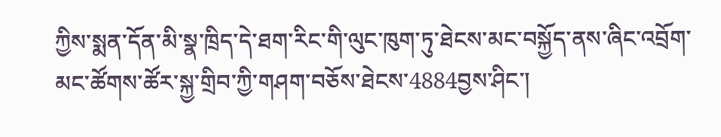ཀྱིས་སྨན་དོན་མི་སྣ་ཁྲིད་དེ་ཐག་རིང་གི་ལུང་ཁུག་ཏུ་ཐེངས་མང་བསྐྱོད་ནས་ཞིང་འབྲོག་མང་ཚོགས་ཚོར་སྐྱ་གྲིབ་ཀྱི་གཤག་བཅོས་ཐེངས་4884བྱས་ཤིང་།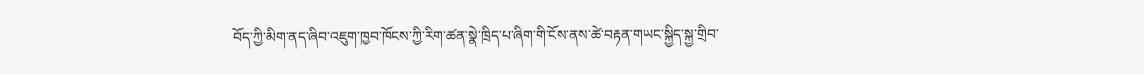བོད་ཀྱི་མིག་ནད་ཞིབ་འཇུག་ཁྱབ་ཁོངས་ཀྱི་རིག་ཚན་སྣེ་ཁྲིད་པ་ཞིག་གི་ངོས་ནས་ཚེ་བརྟན་གཡང་སྐྱིད་སྐྱ་གྲིབ་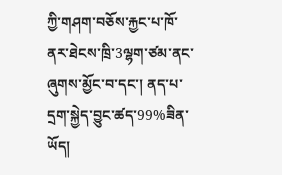ཀྱི་གཤག་བཅོས་རྐྱང་པ་ཁོ་ནར་ཐེངས་ཁྲི་3ལྷག་ཙམ་ནང་ཞུགས་མྱོང་བ་དང་། ནད་པ་དྲག་སྐྱེད་བྱུང་ཚད་99%ཟིན་ཡོད།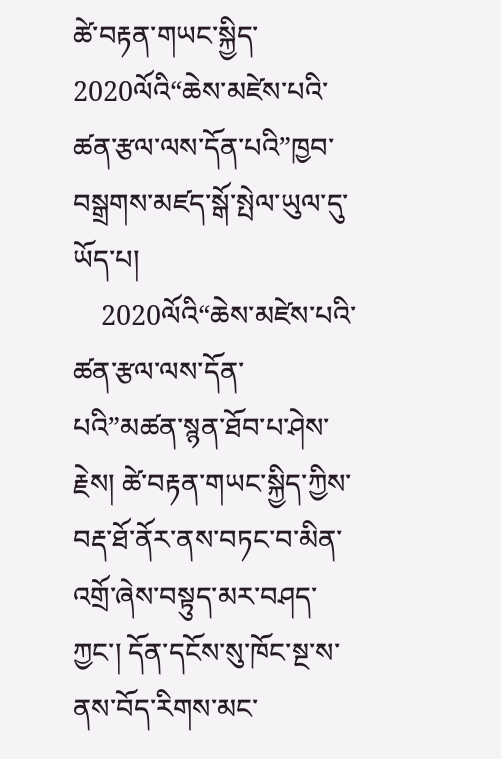ཚེ་བརྟན་གཡང་སྐྱིད་2020ལོའི“ཆེས་མཛེས་པའི་ཚན་རྩལ་ལས་དོན་པའི”ཁྱབ་བསྒྲགས་མཛད་སྒོ་སྤེལ་ཡུལ་དུ་ཡོད་པ།
    2020ལོའི“ཆེས་མཛེས་པའི་ཚན་རྩལ་ལས་དོན་པའི”མཚན་སྙན་ཐོབ་པ་ཤེས་རྗེས། ཚེ་བརྟན་གཡང་སྐྱིད་ཀྱིས་བརྡ་ཐོ་ནོར་ནས་བཏང་བ་མིན་འགྲོ་ཞེས་བསྟུད་མར་བཤད་ཀྱང་། དོན་དངོས་སུ་ཁོང་སྔ་ས་ནས་བོད་རིགས་མང་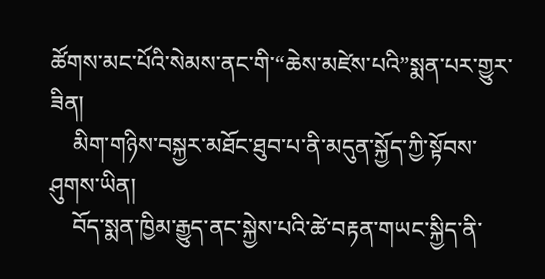ཚོགས་མང་པོའི་སེམས་ནང་གི་“ཆེས་མཛེས་པའི”སྨན་པར་གྱུར་ཟིན།
    མིག་གཉིས་བསྐྱར་མཐོང་ཐུབ་པ་ནི་མདུན་སྐྱོད་ཀྱི་སྟོབས་ཤུགས་ཡིན།
    བོད་སྨན་ཁྱིམ་རྒྱུད་ནང་སྐྱེས་པའི་ཚེ་བརྟན་གཡང་སྐྱིད་ནི་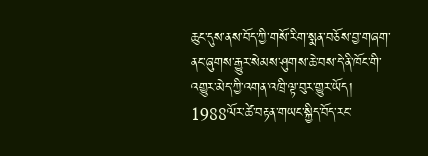ཆུང་དུས་ནས་བོད་ཀྱི་གསོ་རིག་སྨན་བཅོས་བྱ་གཞག་ནང་ཞུགས་རྒྱུར་སེམས་ཤུགས་ཆེ་བས་དེ་ནི་ཁོང་གི་འགྱུར་མེད་ཀྱི་འགན་འཁྲི་ལྟ་བུར་གྱུར་ཡོད། 1988ལོར་ཚེ་བརྟན་གཡང་སྐྱིད་བོད་རང་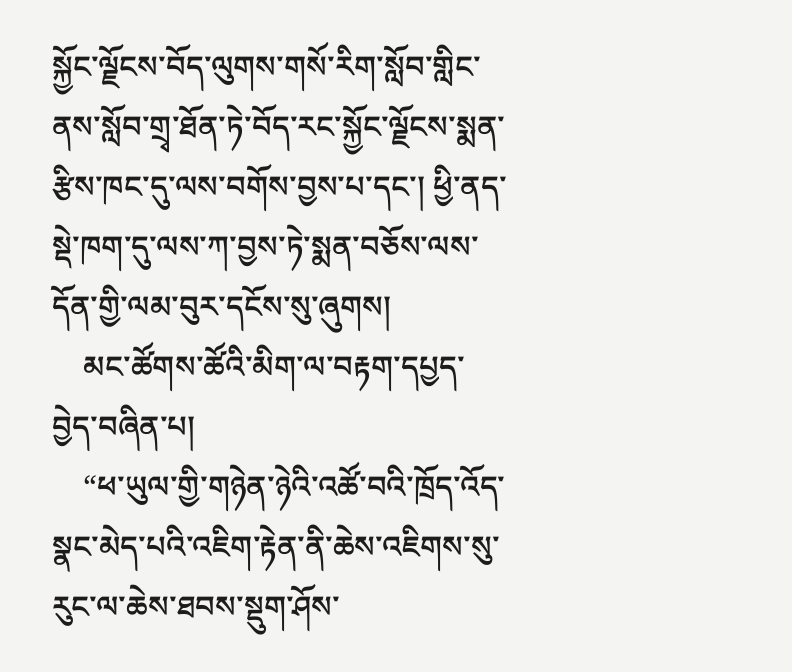སྐྱོང་ལྗོངས་བོད་ལུགས་གསོ་རིག་སློབ་གླིང་ནས་སློབ་གྲྭ་ཐོན་ཏེ་བོད་རང་སྐྱོང་ལྗོངས་སྨན་རྩིས་ཁང་དུ་ལས་བགོས་བྱས་པ་དང་། ཕྱི་ནད་སྡེ་ཁག་དུ་ལས་ཀ་བྱས་ཏེ་སྨན་བཅོས་ལས་དོན་གྱི་ལམ་བུར་དངོས་སུ་ཞུགས།
    མང་ཚོགས་ཚོའི་མིག་ལ་བརྟག་དཔྱད་བྱེད་བཞིན་པ།
    “ཕ་ཡུལ་གྱི་གཉེན་ཉེའི་འཚོ་བའི་ཁྲོད་འོད་སྣང་མེད་པའི་འཇིག་རྟེན་ནི་ཆེས་འཇིགས་སུ་རུང་ལ་ཆེས་ཐབས་སྡུག་ཤོས་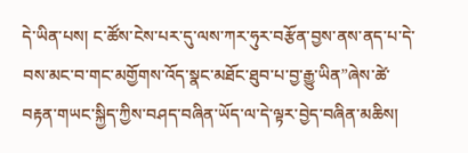དེ་ཡིན་པས། ང་ཚོས་ངེས་པར་དུ་ལས་ཀར་ཧུར་བརྩོན་བྱས་ནས་ནད་པ་དེ་བས་མང་བ་གང་མགྱོགས་འོད་སྣང་མཐོང་ཐུབ་པ་བྱ་རྒྱུ་ཡིན”ཞེས་ཚེ་བརྟན་གཡང་སྐྱིད་ཀྱིས་བཤད་བཞིན་ཡོད་ལ་དེ་ལྟར་བྱེད་བཞིན་མཆིས།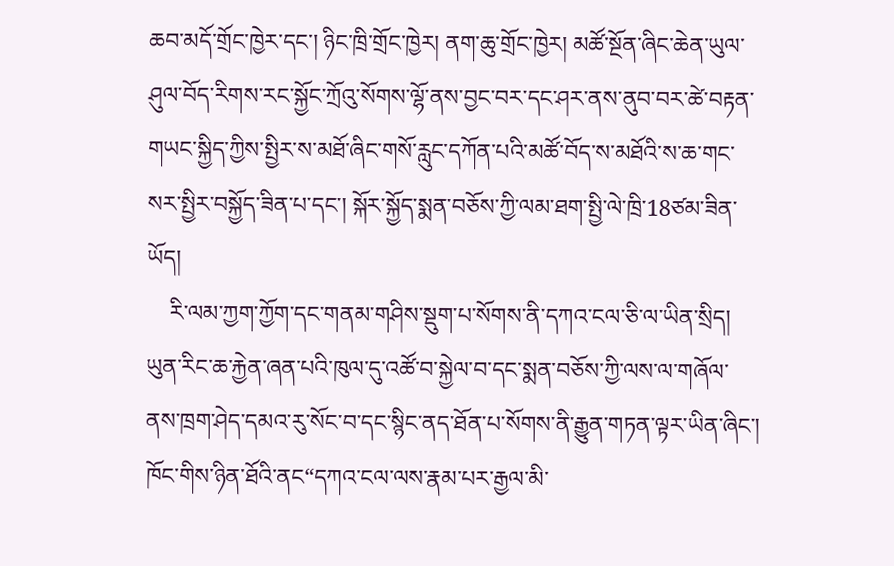ཆབ་མདོ་གྲོང་ཁྱེར་དང་། ཉིང་ཁྲི་གྲོང་ཁྱེར། ནག་ཆུ་གྲོང་ཁྱེར། མཚོ་སྔོན་ཞིང་ཆེན་ཡུལ་ཤུལ་བོད་རིགས་རང་སྐྱོང་ཀྲོའུ་སོགས་ལྷོ་ནས་བྱང་བར་དང་ཤར་ནས་ནུབ་བར་ཚེ་བརྟན་གཡང་སྐྱིད་ཀྱིས་སྤྱིར་ས་མཐོ་ཞིང་གསོ་རླུང་དཀོན་པའི་མཚོ་བོད་ས་མཐོའི་ས་ཆ་གང་སར་སྤྱིར་བསྐྱོད་ཟིན་པ་དང་། སྐོར་སྐྱོད་སྨན་བཅོས་ཀྱི་ལམ་ཐག་སྤྱི་ལེ་ཁྲི་18ཙམ་ཟིན་ཡོད།
    རི་ལམ་ཀྱག་ཀྱོག་དང་གནམ་གཤིས་སྡུག་པ་སོགས་ནི་དཀའ་ངལ་ཅི་ལ་ཡིན་སྲིད། ཡུན་རིང་ཆ་རྐྱེན་ཞན་པའི་ཁུལ་དུ་འཚོ་བ་སྐྱེལ་བ་དང་སྨན་བཅོས་ཀྱི་ལས་ལ་གཞོལ་ནས་ཁྲག་ཤེད་དམའ་རུ་སོང་བ་དང་སྙིང་ནད་ཐོན་པ་སོགས་ནི་རྒྱུན་གཏན་ལྟར་ཡིན་ཞིང་། ཁོང་གིས་ཉིན་ཐོའི་ནང“དཀའ་ངལ་ལས་རྣམ་པར་རྒྱལ་མི་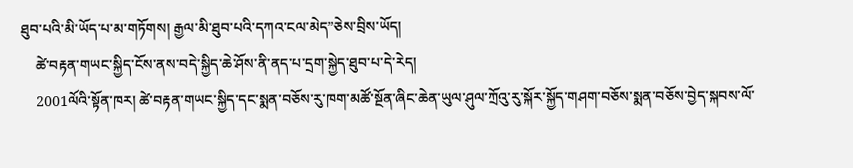ཐུབ་པའི་མི་ཡོད་པ་མ་གཏོགས། རྒྱལ་མི་ཐུབ་པའི་དཀའ་ངལ་མེད”ཅེས་བྲིས་ཡོད།
    ཚེ་བརྟན་གཡང་སྐྱིད་ངོས་ནས་བདེ་སྐྱིད་ཆེ་ཤོས་ནི་ནད་པ་དྲག་སྐྱེད་ཐུབ་པ་དེ་རེད།
    2001ལོའི་སྟོན་ཁར། ཚེ་བརྟན་གཡང་སྐྱིད་དང་སྨན་བཅོས་རུ་ཁག་མཚོ་སྔོན་ཞིང་ཆེན་ཡུལ་ཤུལ་ཀྲོའུ་རུ་སྐོར་སྐྱོད་གཤག་བཅོས་སྨན་བཅོས་བྱེད་སྐབས་ལོ་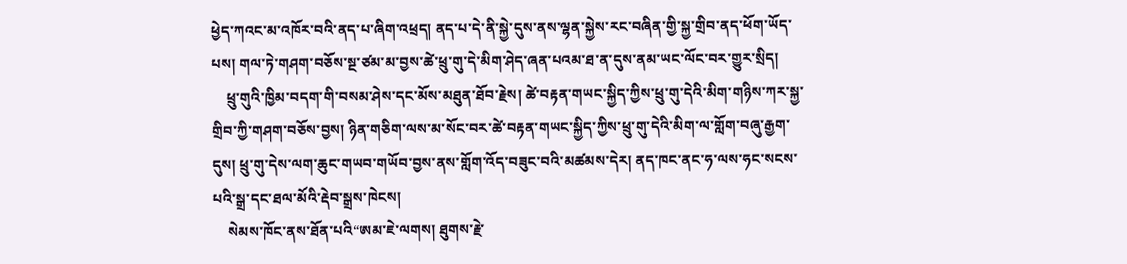ཕྱེད་ཀའང་མ་འཁོར་བའི་ནད་པ་ཞིག་འཕྲད། ནད་པ་དེ་ནི་སྐྱེ་དུས་ནས་ལྷན་སྐྱེས་རང་བཞིན་གྱི་སྐྱ་གྲིབ་ནད་ཕོག་ཡོད་པས། གལ་ཏེ་གཤག་བཅོས་སྔ་ཙམ་མ་བྱས་ཚེ་ཕྲུ་གུ་དེ་མིག་ཤེད་ཞན་པའམ་ཐ་ན་དུས་ནམ་ཡང་ལོང་བར་གྱུར་སྲིད།
    ཕྲུ་གུའི་ཁྱིམ་བདག་གི་བསམ་ཤེས་དང་མོས་མཐུན་ཐོབ་རྗེས། ཚེ་བརྟན་གཡང་སྐྱིད་ཀྱིས་ཕྲུ་གུ་དེའི་མིག་གཉིས་ཀར་སྐྱ་གྲིབ་ཀྱི་གཤག་བཅོས་བྱས། ཉིན་གཅིག་ལས་མ་སོང་བར་ཚེ་བརྟན་གཡང་སྐྱིད་ཀྱིས་ཕྲུ་གུ་དེའི་མིག་ལ་གློག་བཞུ་རྒྱག་དུས། ཕྲུ་གུ་དེས་ལག་ཆུང་གཡབ་གཡོབ་བྱས་ནས་གློག་འོད་བཟུང་བའི་མཚམས་དེར། ནད་ཁང་ནང་ཧ་ལས་ཧང་སངས་པའི་སྒྲ་དང་ཐལ་མོའི་རྡེབ་སྒྲས་ཁེངས།
    སེམས་ཁོང་ནས་ཐོན་པའི“ཨམ་ཇེ་ལགས། ཐུགས་རྗེ་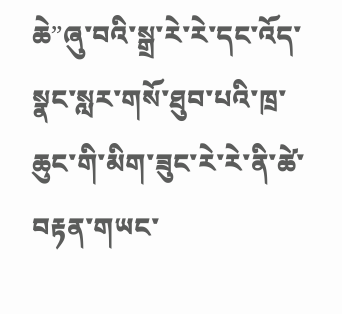ཆེ”ཞུ་བའི་སྒྲ་རེ་རེ་དང་འོད་སྣང་སླར་གསོ་ཐུབ་པའི་ཁྲ་ཆུང་གི་མིག་ཟུང་རེ་རེ་ནི་ཚེ་བརྟན་གཡང་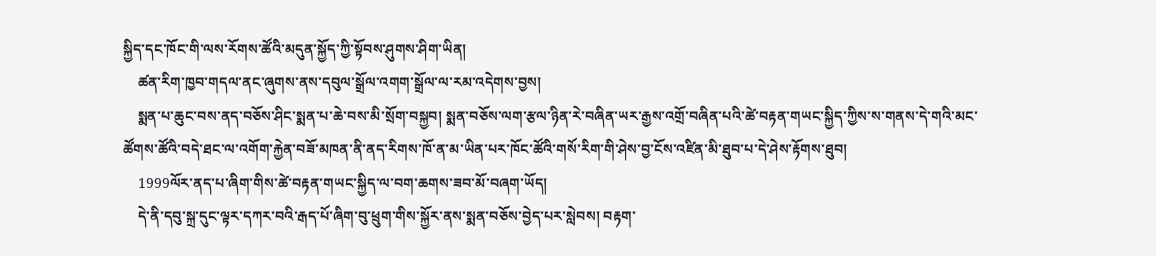སྐྱིད་དང་ཁོང་གི་ལས་རོགས་ཚོའི་མདུན་སྐྱོད་ཀྱི་སྟོབས་ཤུགས་ཤིག་ཡིན།
    ཚན་རིག་ཁྱབ་གདལ་ནང་ཞུགས་ནས་དབུལ་སྒྲོལ་འགག་སྒྲོལ་ལ་རམ་འདེགས་བྱས།
    སྨན་པ་ཆུང་བས་ནད་བཅོས་ཤིང་སྨན་པ་ཆེ་བས་མི་སྲོག་བསྐྱབ། སྨན་བཅོས་ལག་རྩལ་ཉིན་རེ་བཞིན་ཡར་རྒྱས་འགྲོ་བཞིན་པའི་ཚེ་བརྟན་གཡང་སྐྱིད་ཀྱིས་ས་གནས་དེ་གའི་མང་ཚོགས་ཚོའི་བདེ་ཐང་ལ་འགོག་རྐྱེན་བཟོ་མཁན་ནི་ནད་རིགས་ཁོ་ན་མ་ཡིན་པར་ཁོང་ཚོའི་གསོ་རིག་གི་ཤེས་བྱ་ངོས་འཛིན་མི་ཐུབ་པ་དེ་ཤེས་རྟོགས་ཐུབ།
    1999ལོར་ནད་པ་ཞིག་གིས་ཚེ་བརྟན་གཡང་སྐྱིད་ལ་བག་ཆགས་ཟབ་མོ་བཞག་ཡོད།
    དེ་ནི་དབུ་སྐྲ་དུང་ལྟར་དཀར་བའི་རྒད་པོ་ཞིག་བུ་ཕྲུག་གིས་སྐྱོར་ནས་སྨན་བཅོས་བྱེད་པར་སླེབས། བརྟག་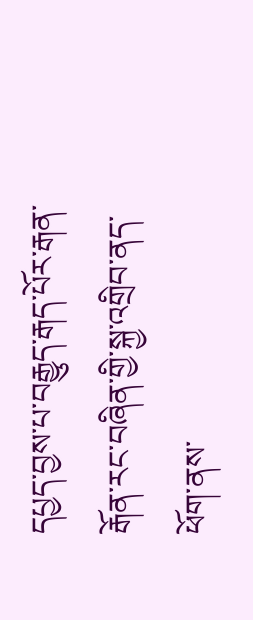དཔྱད་བྱས་པ་བརྒྱུད་རྒད་པོར་རྒན་རྒོན་རང་བཞིན་གྱི་སྐྱ་འགྲིབ་ནད་ཕོག་ནས་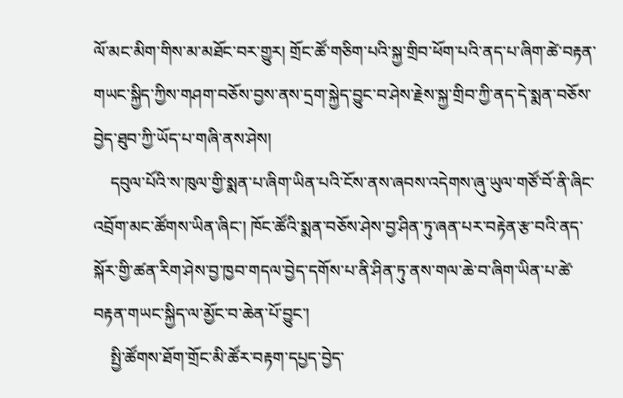ལོ་མང་མིག་གིས་མ་མཐོང་བར་གྱུར། གྲོང་ཚོ་གཅིག་པའི་སྐྱ་གྲིབ་ཕོག་པའི་ནད་པ་ཞིག་ཚེ་བརྟན་གཡང་སྐྱིད་ཀྱིས་གཤག་བཅོས་བྱས་ནས་དྲག་སྐྱེད་བྱུང་བ་ཤེས་རྗེས་སྐྱ་གྲིབ་ཀྱི་ནད་དེ་སྨན་བཅོས་བྱེད་ཐུབ་ཀྱི་ཡོད་པ་གཞི་ནས་ཤེས།
    དབུལ་པོའི་ས་ཁུལ་གྱི་སྨན་པ་ཞིག་ཡིན་པའི་ངོས་ནས་ཞབས་འདེགས་ཞུ་ཡུལ་གཙོ་བོ་ནི་ཞིང་འབྲོག་མང་ཚོགས་ཡིན་ཞིང་། ཁོང་ཚོའི་སྨན་བཅོས་ཤེས་བྱ་ཤིན་ཏུ་ཞན་པར་བརྟེན་རྩ་བའི་ནད་སྐོར་གྱི་ཚན་རིག་ཤེས་བྱ་ཁྱབ་གདལ་བྱེད་དགོས་པ་ནི་ཤིན་ཏུ་ནས་གལ་ཆེ་བ་ཞིག་ཡིན་པ་ཚེ་བརྟན་གཡང་སྐྱིད་ལ་མྱོང་བ་ཆེན་པོ་བྱུང་།
    སྤྱི་ཚོགས་ཐོག་གྲོང་མི་ཚོར་བརྟག་དཔྱད་བྱེད་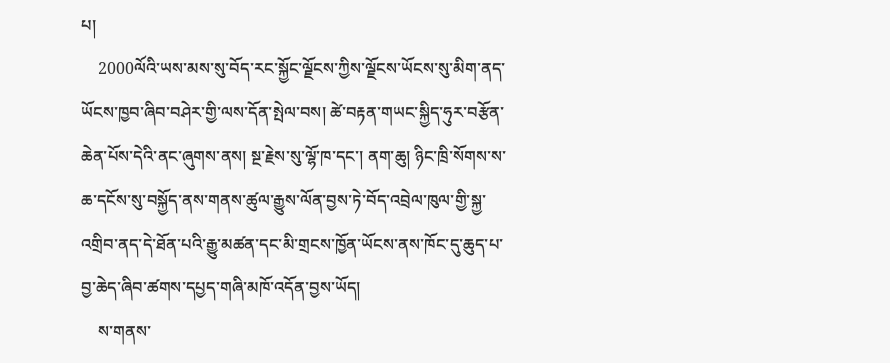པ།
    2000ལོའི་ཡས་མས་སུ་བོད་རང་སྐྱོང་ལྗོངས་ཀྱིས་ལྗོངས་ཡོངས་སུ་མིག་ནད་ཡོངས་ཁྱབ་ཞིབ་བཤེར་གྱི་ལས་དོན་སྤེལ་བས། ཚེ་བརྟན་གཡང་སྐྱིད་ཧུར་བརྩོན་ཆེན་པོས་དེའི་ནང་ཞུགས་ནས། སྔ་རྗེས་སུ་ལྷོ་ཁ་དང་། ནག་ཆུ། ཉིང་ཁྲི་སོགས་ས་ཆ་དངོས་སུ་བསྐྱོད་ནས་གནས་ཚུལ་རྒྱུས་ལོན་བྱས་ཏེ་བོད་འབྲེལ་ཁུལ་གྱི་སྐྱ་འགྲིབ་ནད་དེ་ཐོན་པའི་རྒྱུ་མཚན་དང་མི་གྲངས་ཁྱོན་ཡོངས་ནས་ཁོང་དུ་ཆུད་པ་བྱ་ཆེད་ཞིབ་ཚགས་དཔྱད་གཞི་མཁོ་འདོན་བྱས་ཡོད།
    ས་གནས་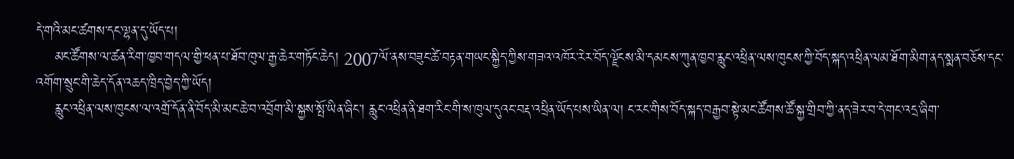དེ་གའི་མང་ཚགས་དང་ལྷན་དུ་ཡོད་པ།
    མང་ཚོགས་ལ་ཚན་རིག་ཁྱབ་གདལ་གྱི་ཕན་པ་ཐོབ་ཁུལ་རྒྱ་ཆེར་གཏོང་ཆེད། 2007ལོ་ནས་བཟུང་ཚེ་བརྟན་གཡང་སྐྱིད་ཀྱིས་གཟའ་འཁོར་རེར་བོད་ལྗོངས་མི་དམངས་ཀུན་ཁྱབ་རླུང་འཕྲིན་ལས་ཁུངས་ཀྱི་བོད་སྐད་འཕྲིན་ལམ་ཐོག་མིག་ནད་སྨན་བཅོས་དང་འགོག་སྲུང་གི་ཆེད་དོན་འཆད་ཁྲིད་བྱེད་ཀྱི་ཡོད།
    རླུང་འཕྲིན་ལས་ཁུངས་ལ་འགྲོ་དོན་ནི་བོད་མི་མང་ཆེ་བ་འབྲོག་མི་སྐྱས་སྤོ་ཡིན་ཞིང་། རླུང་འཕྲིན་ནི་ཐག་རིང་གི་ས་ཁུལ་དུའང་བརྡ་འཕྲིན་ཡོད་པས་ཡིན་ལ། ང་རང་གིས་བོད་སྐད་བརྒྱབ་སྟེ་མང་ཚོགས་ཚོ་སྐྱ་གྲིབ་ཀྱི་ནད་ཟེར་བ་དེ་གང་འདྲ་ཞིག་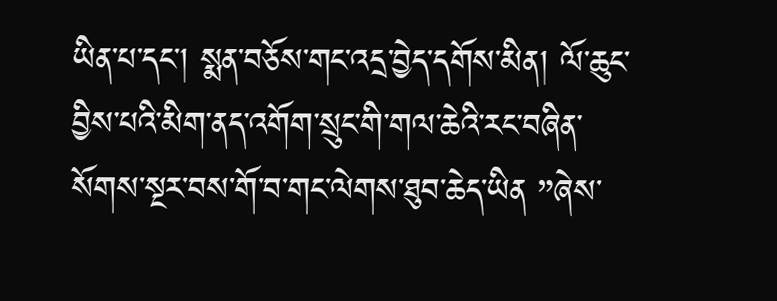ཡིན་པ་དང་། སྨན་བཅོས་གང་འདྲ་བྱེད་དགོས་མིན། ལོ་ཆུང་བྱིས་པའི་མིག་ནད་འགོག་སྲུང་གི་གལ་ཆེའི་རང་བཞིན་སོགས་སྔར་བས་གོ་བ་གང་ལེགས་ཐུབ་ཆེད་ཡིན ”ཞེས་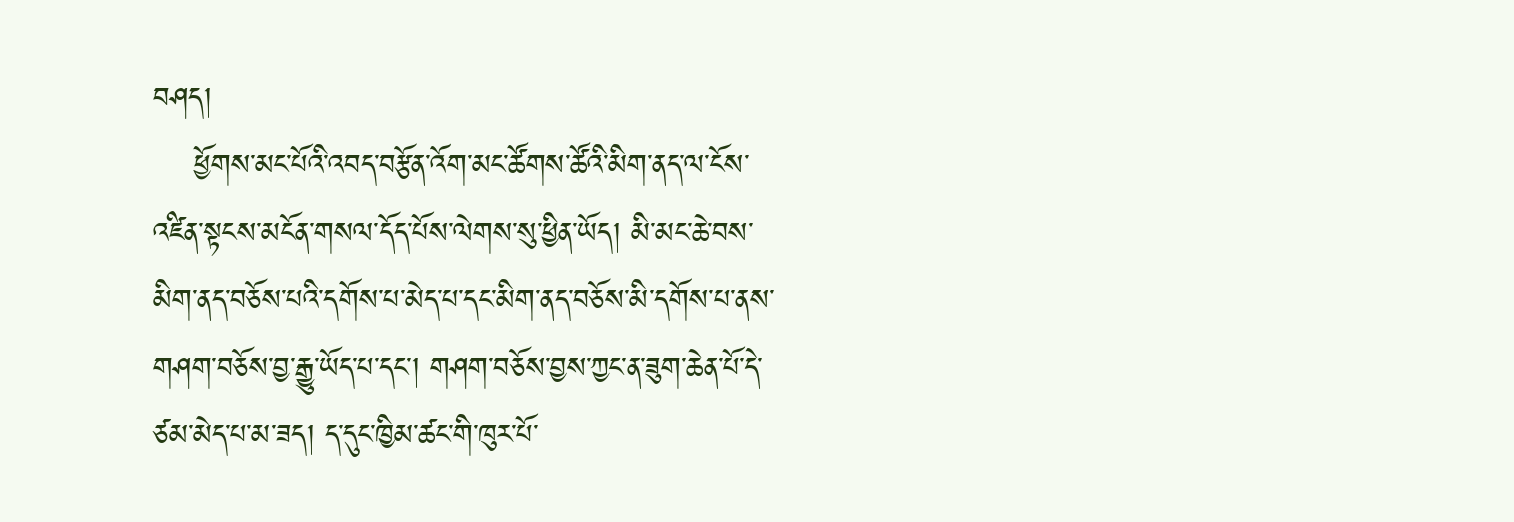བཤད།
    ཕྱོགས་མང་པོའི་འབད་བརྩོན་འོག་མང་ཚོགས་ཚོའི་མིག་ནད་ལ་ངོས་འཛིན་སྟངས་མངོན་གསལ་དོད་པོས་ལེགས་སུ་ཕྱིན་ཡོད། མི་མང་ཆེ་བས་མིག་ནད་བཅོས་པའི་དགོས་པ་མེད་པ་དང་མིག་ནད་བཅོས་མི་དགོས་པ་ནས་གཤག་བཅོས་བྱ་རྒྱུ་ཡོད་པ་དང་། གཤག་བཅོས་བྱས་ཀྱང་ན་ཟུག་ཆེན་པོ་དེ་ཙམ་མེད་པ་མ་ཟད། ད་དུང་ཁྱིམ་ཚང་གི་ཁུར་པོ་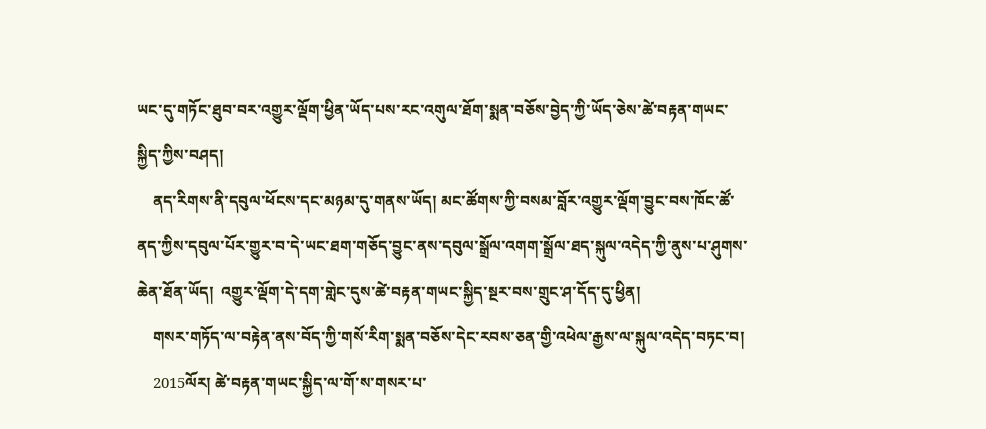ཡང་དུ་གཏོང་ཐུབ་བར་འགྱུར་ལྡོག་ཕྱིན་ཡོད་པས་རང་འགུལ་ཐོག་སྨན་བཅོས་བྱེད་ཀྱི་ཡོད་ཅེས་ཚེ་བརྟན་གཡང་སྐྱིད་ཀྱིས་བཤད།
    ནད་རིགས་ནི་དབུལ་ཕོངས་དང་མཉམ་དུ་གནས་ཡོད། མང་ཚོགས་ཀྱི་བསམ་བློར་འགྱུར་ལྡོག་བྱུང་བས་ཁོང་ཚོ་ནད་ཀྱིས་དབུལ་པོར་གྱུར་བ་དེ་ཡང་ཐག་གཅོད་བྱུང་ནས་དབུལ་སྒྲོལ་འགག་སྒྲོལ་ཐད་སྐུལ་འདེད་ཀྱི་ནུས་པ་ཤུགས་ཆེན་ཐོན་ཡོད།  འགྱུར་ལྡོག་དེ་དག་གླེང་དུས་ཚེ་བརྟན་གཡང་སྐྱིད་སྔར་བས་གྲུང་ཤ་དོད་དུ་ཕྱིན།
    གསར་གཏོད་ལ་བརྟེན་ནས་བོད་ཀྱི་གསོ་རིག་སྨན་བཅོས་དེང་རབས་ཅན་གྱི་འཕེལ་རྒྱས་ལ་སྐུལ་འདེད་བཏང་བ།
    2015ལོར། ཚེ་བརྟན་གཡང་སྐྱིད་ལ་གོ་ས་གསར་པ་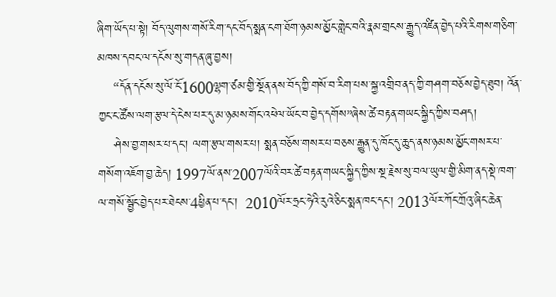ཞིག་ཡོད་པ་སྟེ། བོད་ལུགས་གསོ་རིག་དང་བོད་སྨན་ངག་ཐོག་ཉམས་མྱོང་གླེང་བའི་རྣམ་གྲངས་རྒྱུད་འཛིན་བྱེད་པའི་རིགས་གཅིག་མཁས་དབང་ལ་དངོས་སུ་གདན་ཞུ་བྱས།
    “དོན་དངོས་སུ་ལོ་ངོ་1600ལྷག་ཙམ་གྱི་སྔོན་ནས་བོད་ཀྱི་གསོ་བ་རིག་པས་སྐྱ་འགྲིབ་ནད་ཀྱི་གཤག་བཅོས་བྱེད་ཐུབ། འོན་ཀྱང་ང་ཚོས་ལག་རྩལ་དེ་ངེས་པར་དུ་མ་ཉམས་གོང་འཕེལ་ཡོང་བ་བྱེད་དགོས”ཞེས་ཚེ་བརྟན་གཡང་སྐྱིད་ཀྱིས་བཤད།
    ཤེས་བྱ་གསར་པ་དང་། ལག་རྩལ་གསར་པ། སྨན་བཅོས་གསར་པ་བཅས་རྒྱུན་དུ་ཁོང་དུ་ཆུད་ནས་ཉམས་མྱོང་གསར་པ་གསོག་འཇོག་བྱ་ཆེད། 1997ལོ་ནས་2007ལོའི་བར་ཚེ་བརྟན་གཡང་སྐྱིད་ཀྱིས་སྔ་རྗེས་སུ་བལ་ཡུལ་གྱི་མིག་ནད་སྡེ་ཁག་ལ་གསོ་སྦྱོང་བྱེད་པར་ཐེངས་4ཕྱིན་པ་དང་།  2010ལོར་ཧྲང་ཧེའི་རུའེ་ཅིང་སྨན་ཁང་དང་། 2013ལོར་ཀོང་ཀྲོའུ་ཞིང་ཆེན་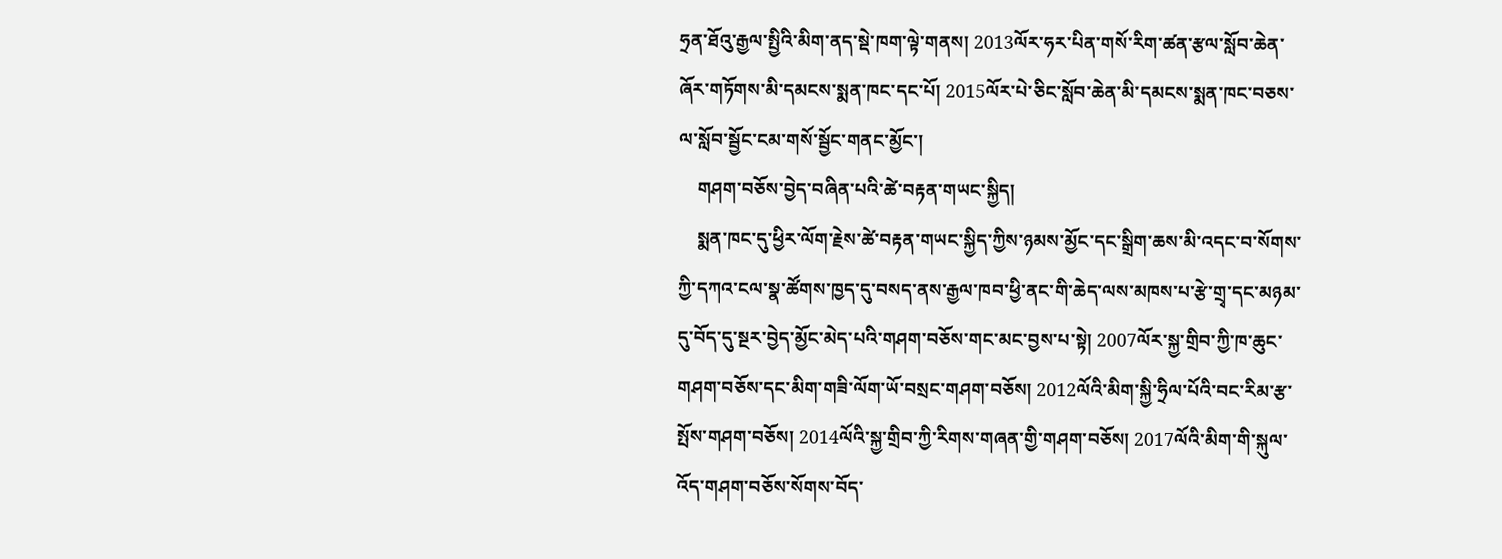ཧྲན་ཐོའུ་རྒྱལ་སྤྱིའི་མིག་ནད་སྡེ་ཁག་ལྟེ་གནས། 2013ལོར་ཧར་པིན་གསོ་རིག་ཚན་རྩལ་སློབ་ཆེན་ཞོར་གཏོགས་མི་དམངས་སྨན་ཁང་དང་པོ། 2015ལོར་པེ་ཅིང་སློབ་ཆེན་མི་དམངས་སྨན་ཁང་བཅས་ལ་སློབ་སྦྱོང་ངམ་གསོ་སྦྱོང་གནང་མྱོང་།
    གཤག་བཅོས་བྱེད་བཞིན་པའི་ཚེ་བརྟན་གཡང་སྐྱིད།
    སྨན་ཁང་དུ་ཕྱིར་ལོག་རྗེས་ཚེ་བརྟན་གཡང་སྐྱིད་ཀྱིས་ཉམས་མྱོང་དང་སྒྲིག་ཆས་མི་འདང་བ་སོགས་ཀྱི་དཀའ་ངལ་སྣ་ཚོགས་ཁྱད་དུ་བསད་ནས་རྒྱལ་ཁབ་ཕྱི་ནང་གི་ཆེད་ལས་མཁས་པ་རྩེ་གྲྭ་དང་མཉམ་དུ་བོད་དུ་སྔར་བྱེད་མྱོང་མེད་པའི་གཤག་བཅོས་གང་མང་བྱས་པ་སྟེ། 2007ལོར་སྐྱ་གྲིབ་ཀྱི་ཁ་ཆུང་གཤག་བཅོས་དང་མིག་གཟི་ལོག་ཡོ་བསྲང་གཤག་བཅོས། 2012ལོའི་མིག་སྐྱི་ཧྲིལ་པོའི་བང་རིམ་རྩ་སྤོས་གཤག་བཅོས། 2014ལོའི་སྐྱ་གྲིབ་ཀྱི་རིགས་གཞན་གྱི་གཤག་བཅོས། 2017ལོའི་མིག་གི་སྐུལ་འོད་གཤག་བཅོས་སོགས་བོད་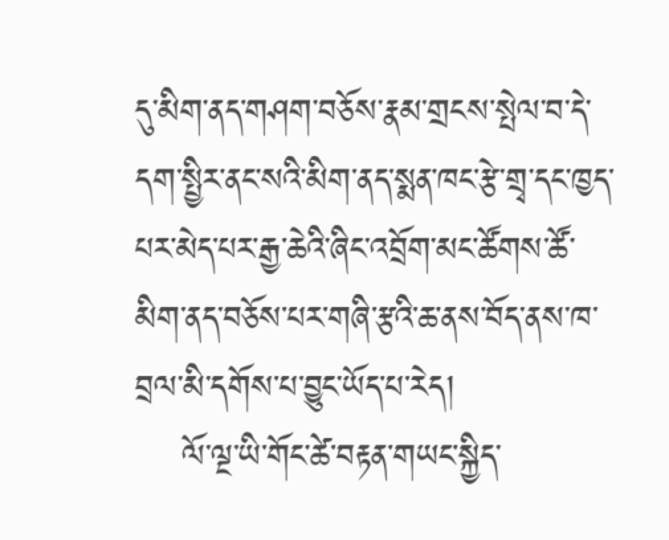དུ་མིག་ནད་གཤག་བཅོས་རྣམ་གྲངས་སྤེལ་བ་དེ་དག་སྤྱིར་ནང་སའི་མིག་ནད་སྨན་ཁང་རྩེ་གྲྭ་དང་ཁྱད་པར་མེད་པར་རྒྱ་ཆེའི་ཞིང་འབྲོག་མང་ཚོགས་ཚོ་མིག་ནད་བཅོས་པར་གཞི་རྩའི་ཆ་ནས་བོད་ནས་ཁ་བྲལ་མི་དགོས་པ་བྱུང་ཡོད་པ་རེད།
    ལོ་ལྔ་ཡི་གོང་ཚེ་བརྟན་གཡང་སྐྱིད་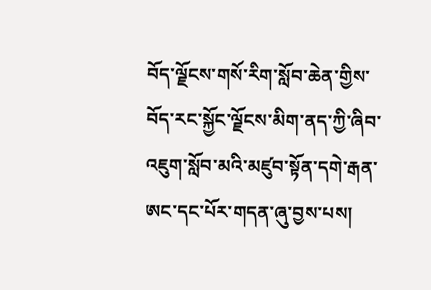བོད་ལྗོངས་གསོ་རིག་སློབ་ཆེན་གྱིས་བོད་རང་སྐྱོང་ལྗོངས་མིག་ནད་ཀྱི་ཞིབ་འཇུག་སློབ་མའི་མཛུབ་སྟོན་དགེ་རྒན་ཨང་དང་པོར་གདན་ཞུ་བྱས་པས།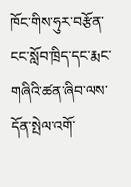ཁོང་གིས་ཧུར་བརྩོན་ངང་སློབ་ཁྲིད་དང་རྨང་གཞིའི་ཚན་ཞིབ་ལས་དོན་སྤེལ་འགོ་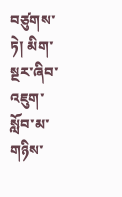བཙུགས་ཏེ། མིག་སྔར་ཞིབ་འཇུག་སློབ་མ་གཉིས་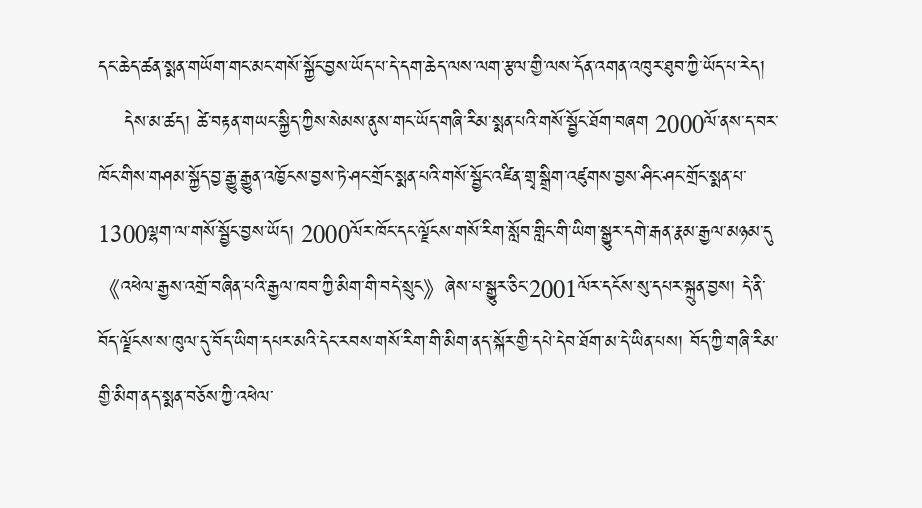དང་ཆེད་ཚན་སྨན་གཡོག་གང་མང་གསོ་སྐྱོང་བྱས་ཡོད་པ་དེ་དག་ཆེད་ལས་ལག་རྩལ་གྱི་ལས་དོན་འགན་འཁུར་ཐུབ་ཀྱི་ཡོད་པ་རེད།
    དེས་མ་ཚད། ཚེ་བརྟན་གཡང་སྐྱིད་ཀྱིས་སེམས་ནུས་གང་ཡོད་གཞི་རིམ་སྨན་པའི་གསོ་སྦྱོང་ཐོག་བཞག 2000ལོ་ནས་ད་བར་ཁོང་གིས་གཤམ་སྐྱོད་བྱ་རྒྱུ་རྒྱུན་འཁྱོངས་བྱས་ཏེ་ཤང་གྲོང་སྨན་པའི་གསོ་སྦྱོང་འཛིན་གྲྭ་སྒྲིག་འཛུགས་བྱས་ཤིང་ཤང་གྲོང་སྨན་པ་1300ལྷག་ལ་གསོ་སྦྱོང་བྱས་ཡོད། 2000ལོར་ཁོང་དང་ལྗོངས་གསོ་རིག་སློབ་གླིང་གི་ཡིག་སྒྱུར་དགེ་རྒན་རྣམ་རྒྱལ་མཉམ་དུ《འཕེལ་རྒྱས་འགྲོ་བཞིན་པའི་རྒྱལ་ཁབ་ཀྱི་མིག་གི་བདེ་སྲུང》ཞེས་པ་སྒྱུར་ཅིང་2001ལོར་དངོས་སུ་དཔར་སྐྲུན་བྱས། དེ་ནི་བོད་ལྗོངས་ས་ཁུལ་དུ་བོད་ཡིག་དཔར་མའི་དེང་རབས་གསོ་རིག་གི་མིག་ནད་སྐོར་གྱི་དཔེ་དེབ་ཐོག་མ་དེ་ཡིན་པས། བོད་ཀྱི་གཞི་རིམ་གྱི་མིག་ནད་སྨན་བཅོས་ཀྱི་འཕེལ་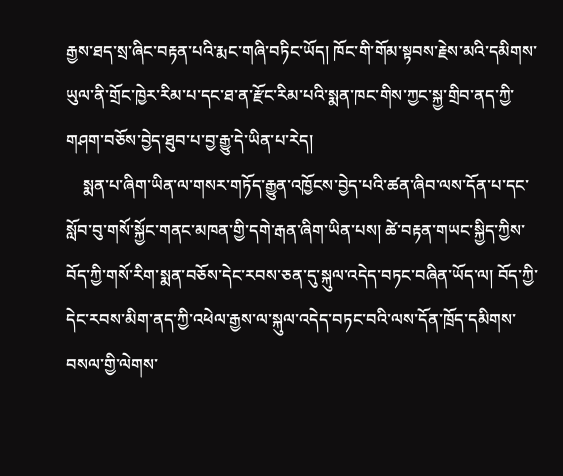རྒྱས་ཐད་སྲ་ཞིང་བརྟན་པའི་རྨང་གཞི་བཏིང་ཡོད། ཁོང་གི་གོམ་སྟབས་རྗེས་མའི་དམིགས་ཡུལ་ནི་གྲོང་ཁྱེར་རིམ་པ་དང་ཐ་ན་རྫོང་རིམ་པའི་སྨན་ཁང་གིས་ཀྱང་སྐྱ་གྲིབ་ནད་ཀྱི་གཤག་བཅོས་བྱེད་ཐུབ་པ་བྱ་རྒྱུ་དེ་ཡིན་པ་རེད།
    སྨན་པ་ཞིག་ཡིན་ལ་གསར་གཏོད་རྒྱུན་འཁྱོངས་བྱེད་པའི་ཚན་ཞིབ་ལས་དོན་པ་དང་སློབ་བུ་གསོ་སྐྱོང་གནང་མཁན་གྱི་དགེ་རྒན་ཞིག་ཡིན་པས། ཚེ་བརྟན་གཡང་སྐྱིད་ཀྱིས་བོད་ཀྱི་གསོ་རིག་སྨན་བཅོས་དེང་རབས་ཅན་དུ་སྐུལ་འདེད་བཏང་བཞིན་ཡོད་ལ། བོད་ཀྱི་དེང་རབས་མིག་ནད་ཀྱི་འཕེལ་རྒྱས་ལ་སྐུལ་འདེད་བཏང་བའི་ལས་དོན་ཁྲོད་དམིགས་བསལ་གྱི་ལེགས་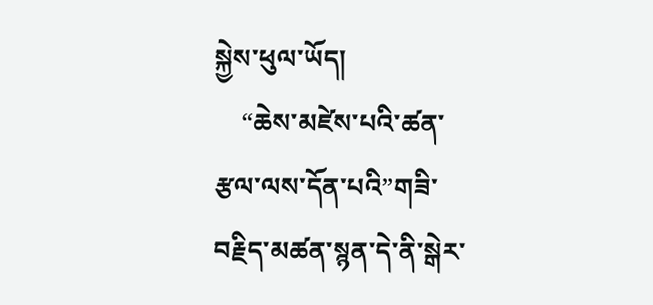སྐྱེས་ཕུལ་ཡོད།
    “ཆེས་མཛེས་པའི་ཚན་རྩལ་ལས་དོན་པའི”གཟི་བརྗིད་མཚན་སྙན་དེ་ནི་སྒེར་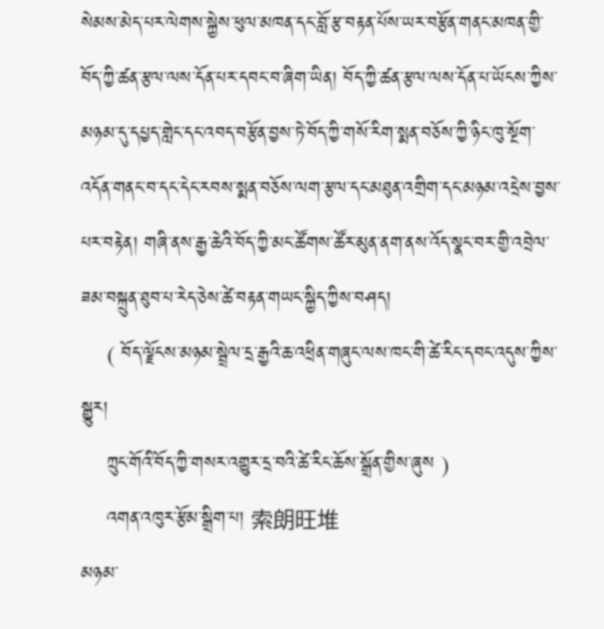སེམས་མེད་པར་ལེགས་སྐྱེས་ཕུལ་མཁན་དང་བློ་རྩ་བརྟན་པོས་ཡར་བརྩོན་གནང་མཁན་གྱི་བོད་ཀྱི་ཚན་རྩལ་ལས་དོན་པར་དབང་བ་ཞིག་ཡིན། བོད་ཀྱི་ཚན་རྩལ་ལས་དོན་པ་ཡོངས་ཀྱིས་མཉམ་དུ་དཔྱད་གླེང་དང་འབད་བརྩོན་བྱས་ཏེ་བོད་ཀྱི་གསོ་རིག་སྨན་བཅོས་ཀྱི་ཉིང་ཁུ་སྔོག་འདོན་གནང་བ་དང་དེང་རབས་སྨན་བཅོས་ལག་རྩལ་དང་མཐུན་འགྲིག་དང་མཉམ་འདྲེས་བྱས་པར་བརྟེན། གཞི་ནས་རྒྱ་ཆེའི་བོད་ཀྱི་མང་ཚོགས་ཚོར་མུན་ནག་ནས་འོད་སྣང་བར་གྱི་འབྲེལ་ཟམ་བསྐྲུན་ཐུབ་པ་རེད་ཅེས་ཚེ་བརྟན་གཡང་སྐྱིད་ཀྱིས་བཤད།
    ( བོད་ལྗོངས་མཉམ་སྦྲེལ་དྲ་རྒྱའི་ཆ་འཕྲིན་གཞུང་ལས་ཁང་གི་ཚེ་རིང་དབང་འདུས་ཀྱིས་སྒྱུར།
    ཀྲུང་གོའི་བོད་ཀྱི་གསར་འགྱུར་དྲ་བའི་ཚེ་རིང་ཆོས་སྒྲོན་གྱིས་ཞུས )
    འགན་འཁུར་རྩོམ་སྒྲིག་པ། 索朗旺堆
མཉམ་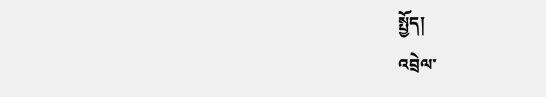སྤྱོད།
འབྲེལ་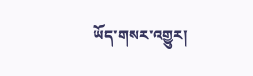ཡོད་གསར་འགྱུར།